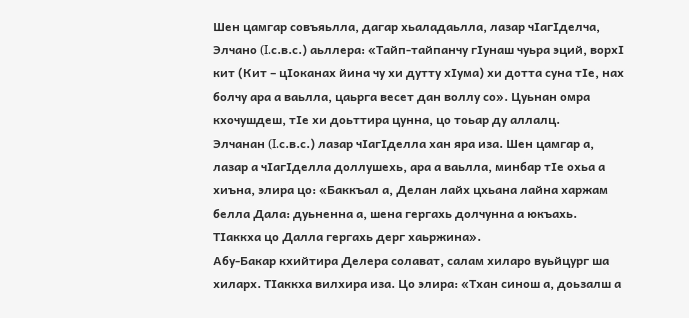Шен цамгар совъяьлла, дагар хьаладаьлла, лазар чIагIделча, Элчано (I.с.в.с.) аьллера: «Тайп-тайпанчу гIунаш чуьра эций, ворхI кит (Кит – цIоканах йина чу хи дутту хIума) хи дотта суна тIе, нах болчу ара а ваьлла, цаьрга весет дан воллу со». Цуьнан омра кхочушдеш, тIе хи доьттира цунна, цо тоьар ду аллалц.
Элчанан (I.с.в.с.) лазар чIагIделла хан яра иза. Шен цамгар а, лазар а чIагIделла доллушехь, ара а ваьлла, минбар тIе охьа а хиъна, элира цо: «Баккъал а, Делан лайх цхьана лайна харжам белла Дала: дуьненна а, шена гергахь долчунна а юкъахь. ТIаккха цо Далла гергахь дерг хаьржина».
Абу-Бакар кхийтира Делера солават, салам хиларо вуьйцург ша хиларх. ТIаккха вилхира иза. Цо элира: «Тхан синош а, доьзалш а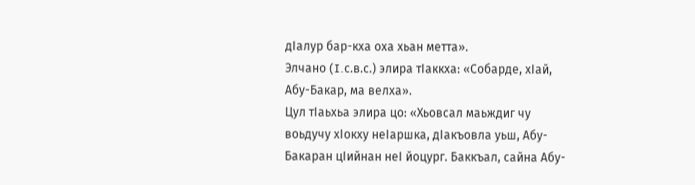дIалур бар-кха оха хьан метта».
Элчано (I.с.в.с.) элира тIаккха: «Собарде, хIай, Абу-Бакар, ма велха».
Цул тIаьхьа элира цо: «Хьовсал маьждиг чу воьдучу хIокху неIаршка, дIакъовла уьш, Абу-Бакаран цIийнан неI йоцург. Баккъал, сайна Абу-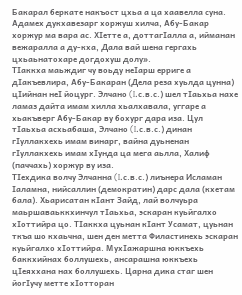Бакарал беркате накъост цхьа а ца хаавелла суна. Адамех дукхавезарг хоржуш хилча, Абу-Бакар хоржур ма вара ас. ХIетте а, доттагIалла а, ийманан вежаралла а ду-кха, Дала вай шена гергахь цхьаьнатохаре догдохуш долу».
ТIаккха маьждиг чу воьду неIарш ерриге а дIакъевлира, Абу-Бакаран (Дела реза хуьлда цунна) цIийнан неI йоцург. Элчано (I.с.в.с.) шел тIаьхьа нахе ламаз дайта имам хилла хьалхавала, уггаре а хьакъверг Абу-Бакар ву бохург дара иза. Цул тIаьхьа асхьабаша, Элчано (I.с.в.с.) динан гIуллакхехь имам винарг, вайна дуьненан гIуллакхехь имам хIунда ца мега аьлла, Халиф (паччахь) хоржур ву иза.
ТIехдика волчу Элчанна (I.с.в.с.) лиънера Исламан Iаламна, нийсаллин (демократин) дарс дала (кхетам бала). Хьарисатан кIант Зайд, лай волчуьра маьршаваьккхинчул тIаьхьа, эскаран куьйгалхо хIоттийра цо. ТIаккха цуьнан кIант Усамат, цуьнан ткъа шо кхаьчна, шен ден метта Филастинехь эскаран куьйгалхо хIоттийра. МухIажаршна юккъехь баккхийнах боллушехь, ансарашна юккъехь цIеяххана нах боллушехь. Царна дика стаг шен йогIучу метте хIотторан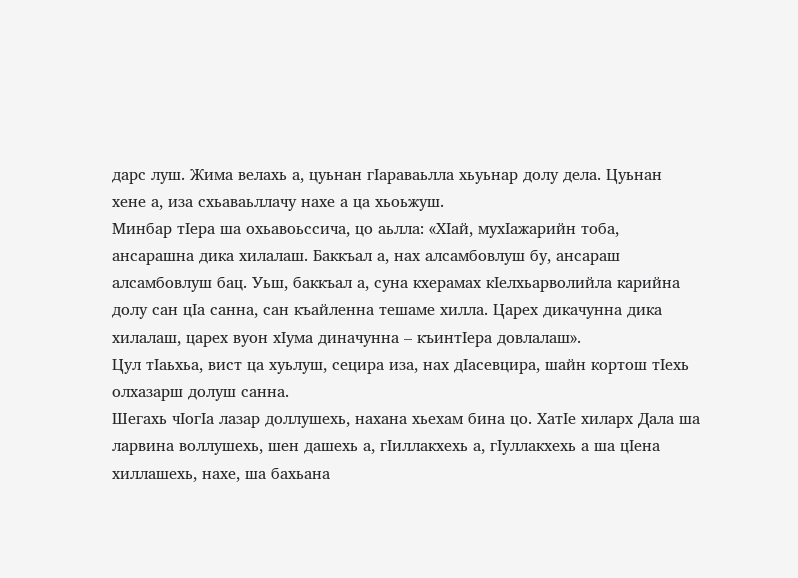дарс луш. Жима велахь а, цуьнан гIараваьлла хьуьнар долу дела. Цуьнан хене а, иза схьаваьллачу нахе а ца хьоьжуш.
Минбар тIера ша охьавоьссича, цо аьлла: «ХIай, мухIажарийн тоба, ансарашна дика хилалаш. Баккъал а, нах алсамбовлуш бу, ансараш алсамбовлуш бац. Уьш, баккъал а, суна кхерамах кIелхьарволийла карийна долу сан цIа санна, сан къайленна тешаме хилла. Царех дикачунна дика хилалаш, царех вуон хIума диначунна – къинтIера довлалаш».
Цул тIаьхьа, вист ца хуьлуш, сецира иза, нах дIасевцира, шайн кортош тIехь олхазарш долуш санна.
Шегахь чIогIа лазар доллушехь, нахана хьехам бина цо. ХатIе хиларх Дала ша ларвина воллушехь, шен дашехь а, гIиллакхехь а, гIуллакхехь а ша цIена хиллашехь, нахе, ша бахьана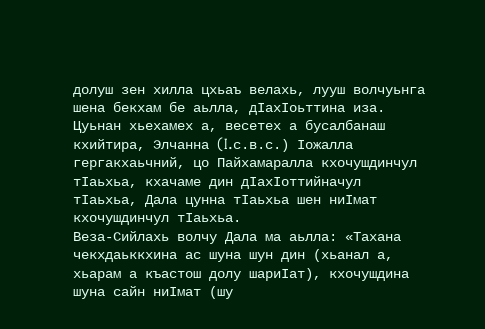долуш зен хилла цхьаъ велахь, лууш волчуьнга шена бекхам бе аьлла, дIахIоьттина иза. Цуьнан хьехамех а, весетех а бусалбанаш кхийтира, Элчанна (I.с.в.с.) Iожалла гергакхаьчний, цо Пайхамаралла кхочушдинчул тIаьхьа, кхачаме дин дIахIоттийначул тIаьхьа, Дала цунна тIаьхьа шен ниIмат кхочушдинчул тIаьхьа.
Веза-Сийлахь волчу Дала ма аьлла: «Тахана чекхдаьккхина ас шуна шун дин (хьанал а, хьарам а къастош долу шариIат), кхочушдина шуна сайн ниIмат (шу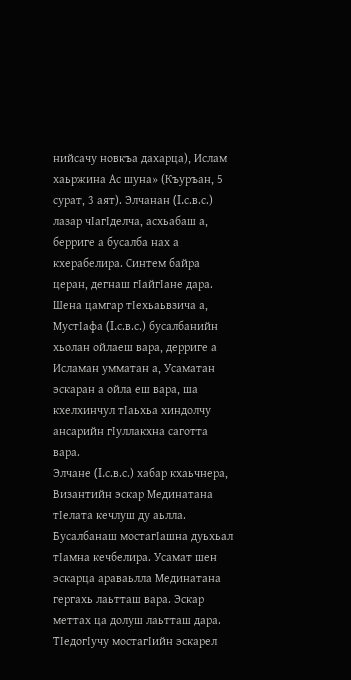нийсачу новкъа дахарца), Ислам хаьржина Ас шуна» (Къуръан, 5 сурат, 3 аят). Элчанан (I.с.в.с.) лазар чIагIделча, асхьабаш а, берриге а бусалба нах а кхерабелира. Синтем байра церан, дегнаш гIайгIане дара. Шена цамгар тIехьаьвзича а, МустIафа (I.с.в.с.) бусалбанийн хьолан ойлаеш вара, дерриге а Исламан умматан а, Усаматан эскаран а ойла еш вара, ша кхелхинчул тIаьхьа хиндолчу ансарийн гIуллакхна саготта вара.
Элчане (I.с.в.с.) хабар кхаьчнера, Византийн эскар Мединатана тIелата кечлуш ду аьлла. Бусалбанаш мостагIашна дуьхьал тIамна кечбелира. Усамат шен эскарца араваьлла Мединатана гергахь лаьтташ вара. Эскар меттах ца долуш лаьтташ дара. ТIедогIучу мостагIийн эскарел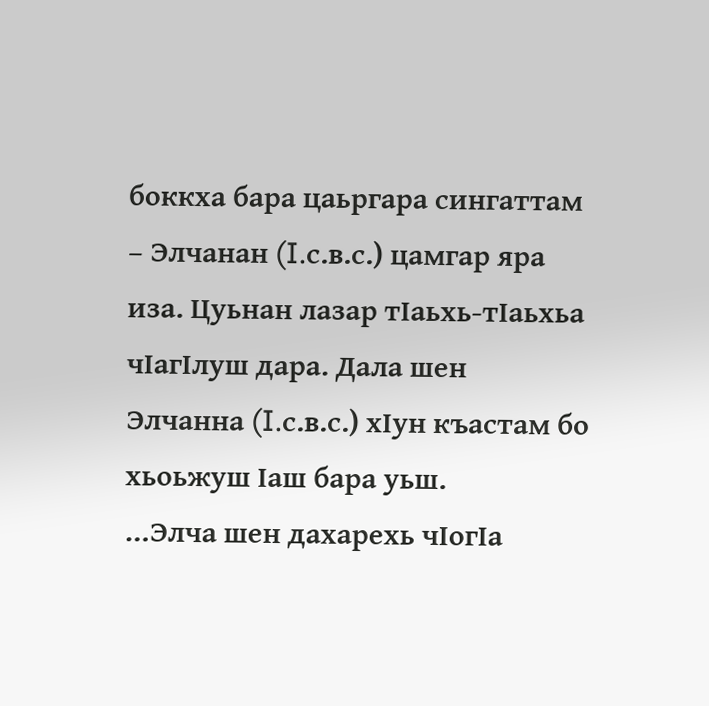боккха бара цаьргара сингаттам – Элчанан (I.с.в.с.) цамгар яра иза. Цуьнан лазар тIаьхь-тIаьхьа чIагIлуш дара. Дала шен Элчанна (I.с.в.с.) хIун къастам бо хьоьжуш Iаш бара уьш.
…Элча шен дахарехь чIогIа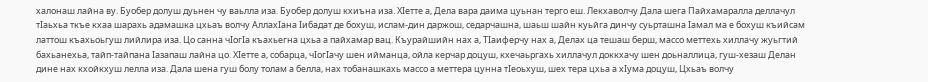халонаш лайна ву. Буобер долуш дуьнен чу ваьлла иза. Буобер долуш кхиъна иза. ХIетте а, Дела вара даима цуьнан терго еш. Лекхаволчу Дала шега Пайхамаралла деллачул тIаьхьа ткъе кхаа шарахь адамашка цхьаъ волчу АллахIана Iибадат де бохуш, ислам-дин даржош, седарчашна, шаьш шайн куьйга динчу суьрташна Iамал ма е бохуш къийсам латтош къахьоьгуш лийлира иза. Цо санна чIогIа къахьегна цхьа а пайхамар вац. Къурайшийн нах а, ТIаиферчу нах а, Делах ца тешаш берш, массо меттехь хиллачу жуьгтий бахьанехьа, тайп-тайпана Iазапаш лайна цо. ХIетте а, собарца, чIогIачу шен ийманца, ойла керчар доцуш, кхечаьргахь хиллачул доккхачу шен доьналлица, гуш-хезаш Делан дине нах кхойкхуш лелла иза. Дала шена гуш болу толам а белла, нах тобанашкахь массо а меттера цунна тIеоьхуш, шех тера цхьа а хIума доцуш, Цхьаъ волчу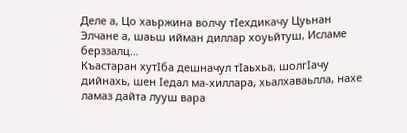Деле а, Цо хаьржина волчу тIехдикачу Цуьнан Элчане а, шаьш ийман диллар хоуьйтуш, Исламе берззалц…
Къастаран хутIба дешначул тIаьхьа, шолгIачу дийнахь, шен Iедал ма-хиллара, хьалхаваьлла, нахе ламаз дайта лууш вара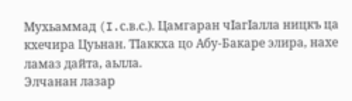Мухьаммад (I.с.в.с.). Цамгаран чIагIалла ницкъ ца кхечира Цуьнан. ТIаккха цо Абу-Бакаре элира, нахе ламаз дайта, аьлла.
Элчанан лазар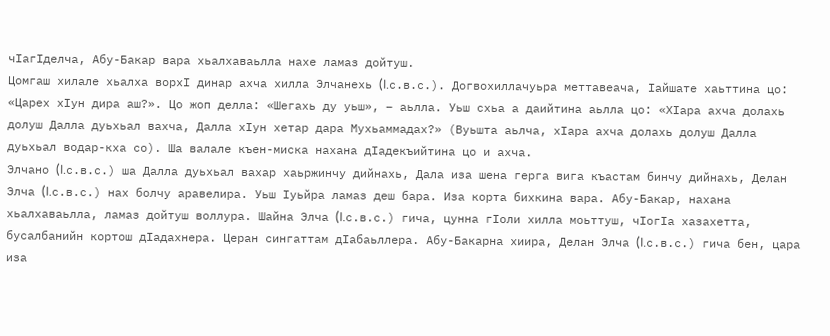чIагIделча, Абу-Бакар вара хьалхаваьлла нахе ламаз дойтуш.
Цомгаш хилале хьалха ворхI динар ахча хилла Элчанехь (I.с.в.с.). Догвохиллачуьра меттавеача, Iайшате хаьттина цо: «Царех хIун дира аш?». Цо жоп делла: «Шегахь ду уьш», – аьлла. Уьш схьа а даийтина аьлла цо: «ХIара ахча долахь долуш Далла дуьхьал вахча, Далла хIун хетар дара Мухьаммадах?» (Вуьшта аьлча, хIара ахча долахь долуш Далла дуьхьал водар-кха со). Ша валале къен-миска нахана дIадекъийтина цо и ахча.
Элчано (I.с.в.с.) ша Далла дуьхьал вахар хаьржинчу дийнахь, Дала иза шена герга вига къастам бинчу дийнахь, Делан Элча (I.с.в.с.) нах болчу аравелира. Уьш Iуьйра ламаз деш бара. Иза корта бихкина вара. Абу-Бакар, нахана хьалхаваьлла, ламаз дойтуш воллура. Шайна Элча (I.с.в.с.) гича, цунна гIоли хилла моьттуш, чIогIа хазахетта, бусалбанийн кортош дIадахнера. Церан сингаттам дIабаьллера. Абу-Бакарна хиира, Делан Элча (I.с.в.с.) гича бен, цара иза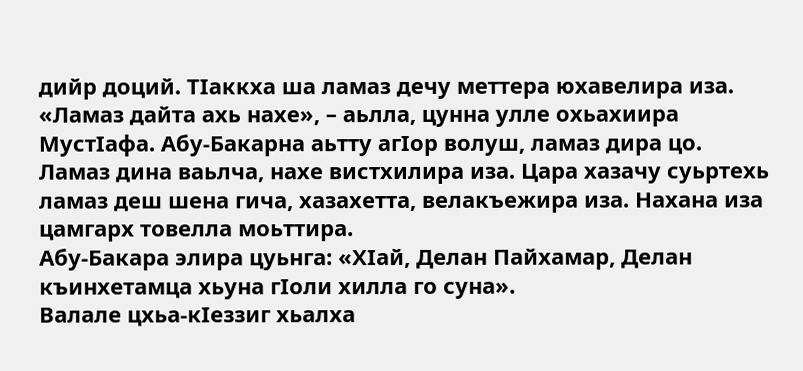дийр доций. ТIаккха ша ламаз дечу меттера юхавелира иза. «Ламаз дайта ахь нахе», – аьлла, цунна улле охьахиира МустIафа. Абу-Бакарна аьтту агIор волуш, ламаз дира цо. Ламаз дина ваьлча, нахе вистхилира иза. Цара хазачу суьртехь ламаз деш шена гича, хазахетта, велакъежира иза. Нахана иза цамгарх товелла моьттира.
Абу-Бакара элира цуьнга: «ХIай, Делан Пайхамар, Делан къинхетамца хьуна гIоли хилла го суна».
Валале цхьа-кIеззиг хьалха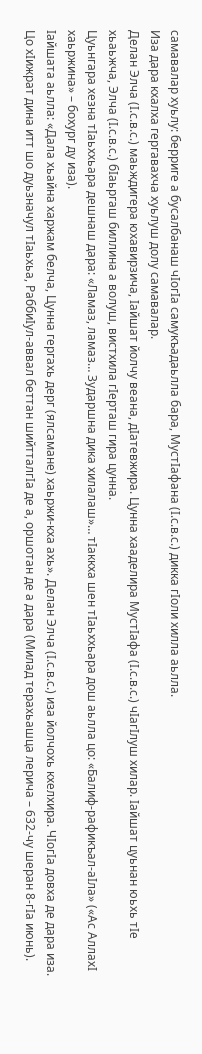самавалар хуьлу: берриге а бусалбанаш чIогIа самукъадаьлла бара, МустIафана (I.с.в.с.) дикка гIоли хилла аьлла.
Иза дара кхалха гергавахча хуьлуш долу самавалар.
Делан Элча (I.с.в.с.) маьждигера юхавирзича, Iайшат йолчу веана, дIатевжира. Цунна хааделира МустIафа (I.с.в.с.) чIагIлуш хилар. Iайшат цуьнан юьхь тIе хьаьжча, Элча (I.с.в.с.) бIаьргаш биллина а волуш, вистхила гIерташ гира цунна.
Цуьнгара хезна тIаьххьара дешнаш дара: «Ламаз, ламаз… Зударшна дика хилалаш»… тIаккха шен тIаьххьара дош аьлла цо: «Балиф-рафикъал-аIла» («Ас АллахI хаьржина» – бохург ду иза).
Iайшата аьлла: «Дала хьайна харжам белча, Цунна гергахь дерг (ялсамане) хаьржи-кха ахь». Делан Элча (I.с.в.с.) иза йолчохь кхелхира. ЧIогIа довха де дара иза. Цо хIижрат дина итт шо дуьзначул тIаьхьа, РаббиIул-аввал беттан шийтталгIа де а, оршотан де а дара (Милад терахьашца лерича – 632-чу шеран 8-гIа июнь).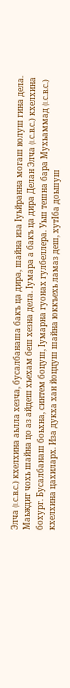Элча (I.с.в.с.) кхелхина аьлла хезча, бусалбанаша бакъ ца дира, шайна иза Iуьйранна могаш волуш гина дела. Маьждиг чохь шайна цо аз айдеш хьехам беш хезна дела. Iумара а бакъ ца дира Делан Элча (I.с.в.с.) кхелхина бохург. Бусалбанаш боьхна, синтем боцуш, Iумарна гуонах гулбеллера. Уьш тешна бара Мухьаммад (I.с.в.с.) кхелхина цахиларх. Иза дукха хан йоццуш шайна юккъехь ламаз деш, хутIба доьшуш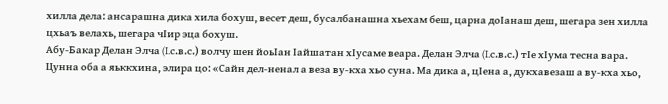хилла дела: ансарашна дика хила бохуш, весет деш, бусалбанашна хьехам беш, царна доIанаш деш, шегара зен хилла цхьаъ велахь, шегара чIир эца бохуш.
Абу-Бакар Делан Элча (I.с.в.с.) волчу шен йоьIан Iайшатан хIусаме веара. Делан Элча (I.с.в.с.) тIе хIума тесна вара. Цунна оба а яьккхина, элира цо: «Сайн дел-ненал а веза ву-кха хьо суна. Ма дика а, цIена а, дукхавезаш а ву-кха хьо,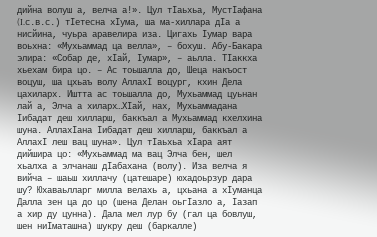дийна волуш а, велча а!». Цул тIаьхьа, МустIафана (I.с.в.с.) тIетесна хIума, ша ма-хиллара дIа а нисйина, чуьра аравелира иза. Цигахь Iумар вара воьхна: «Мухьаммад ца велла», – бохуш. Абу-Бакара элира: «Собар де, хIай, Iумар», – аьлла. ТIаккха хьехам бира цо. – Ас тоьшалла до, Шеца накъост воцуш, ша цхьаъ волу АллахI воцург, кхин Дела цахиларх. Иштта ас тоьшалла до, Мухьаммад цуьнан лай а, Элча а хиларх…ХIай, нах, Мухьаммадана Iибадат деш хилларш, баккъал а Мухьаммад кхелхина шуна. АллахIана Iибадат деш хилларш, баккъал а АллахI леш вац шуна». Цул тIаьхьа хIара аят дийшира цо: «Мухьаммад ма вац Элча бен, шел хьалха а элчанаш дIабахана (волу). Иза велча я вийча – шаьш хиллачу (цатешаре) юхадоьрзур дара шу? Юхаваьлларг милла велахь а, цхьана а хIуманца Далла зен ца до цо (шена Делан оьгIазло а, Iазап а хир ду цунна). Дала мел лур бу (гал ца бовлуш, шен ниIматашна) шукру деш (баркалле)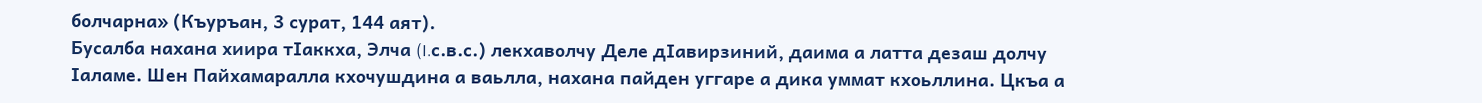болчарна» (Къуръан, 3 сурат, 144 аят).
Бусалба нахана хиира тIаккха, Элча (I.с.в.с.) лекхаволчу Деле дIавирзиний, даима а латта дезаш долчу Iаламе. Шен Пайхамаралла кхочушдина а ваьлла, нахана пайден уггаре а дика уммат кхоьллина. Цкъа а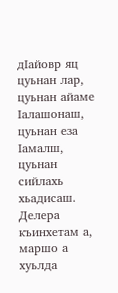дIайовр яц цуьнан лар, цуьнан айаме Iалашонаш, цуьнан еза Iамалш, цуьнан сийлахь хьадисаш. Делера къинхетам а, маршо а хуьлда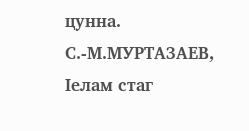цунна.
С.-М.МУРТАЗАЕВ,
Iелам стаг